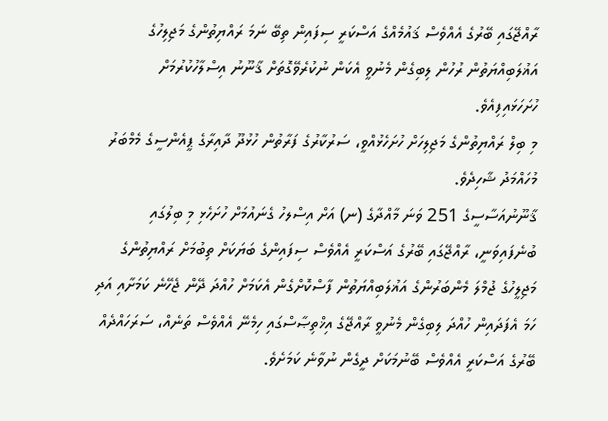ރާއްޖޭގައި ބޭރުގެ އެއްވެސް ޤައުމެއްގެ އަސްކަރީ ސިފައިން ތިބޭ ނަމަ ރައްޔިތުންގެ މަޖިލިހުގެ އަޣުލަބިއްޔަތުން ރުހުން ލިބިގެން މެނުވީ އެކަން ނުކުރެވޭގޮތަށް ޤާނޫނު އިސްލާހުކުރުމަށް ހުށަހަޅައިފިއެވެ.
މި ބިލް ރައްޔިތުންގެ މަޖިލިހަށް ހުށަހެޅުއްވީ، ސަރުކާރުގެ ފަރާތުން ހުޅުދޫ ދާއިރާގެ ޕީއެންސީގެ މެމްބަރު މުހައްމަދު ޝާހިދެވެ.
ޤާނޫނުއަސާސީގެ 251 ވަނަ މާއްދާގެ (ނ) އަށް އިސްލހު ގެނައުމަށް ހުށަހެޅި މި ބިލުގައި ބުނެފައިވަނީ، ރާއްޖޭގައި ބޭރުގެ އަސްކަރީ އެއްވެސް ސިފައިންގެ ބަޔަކަށް ތިބުމަށް ރައްޔިތުންގެ މަޖިލީހުގެ ޖުމްލަ މެންބަރުންގެ އަޣުލަބިއްޔަތުން ފާސްކޮށްގެން އެކަމަށް ހުއްދަ ދޭން ޖެހޭނެ ކަމަށާއި އަދި ހަމަ އެފަދައިން ހުއްދަ ލިބިގެން މެނުވީ ރާއްޖޭގެ އިޚްތިޞާސްގައި ހިމެނޭ އެއްވެސް ތަނެއް، ސަރަހައްދެއް ބޭރުގެ އަސްކަރީ އެއްވެސް ބޭނުމަކަށް ދީގެން ނުވާނެ ކަމަށެވެ.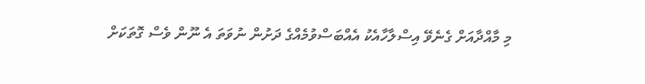މި މާއްދާއަށް ގެނެވޭ އިސްލާހާއެކު އެއްބަސްވުމެއްގެ ދަށުން ނުވަތަ އެ ނޫން ވެސް ގޮތަކަށް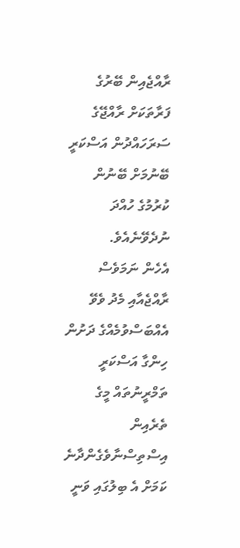ރާއްޖެއިން ބޭރުގެ ފަރާތަކަށް ރާއްޖޭގެ ސަރަހައްދުން އަސްކަރީ ބޭނުމަށް ބޭނުން ކުރުމުގެ ހުއްދަ ނުދެވޭނެއެވެ.
އެހެން ނަމަވެސް ރާއްޖެއާއި މެދު ވެވޭ އެއްބަސްވުމެއްގެ ދަށުން ހިންގާ އަސްކަރީ ތަމްރީނުތައް މީގެ ތެރެއިން އިސްތިސްނާވެގެންދާނެ ކަމަށް އެ ބިލުގައި ވަނީ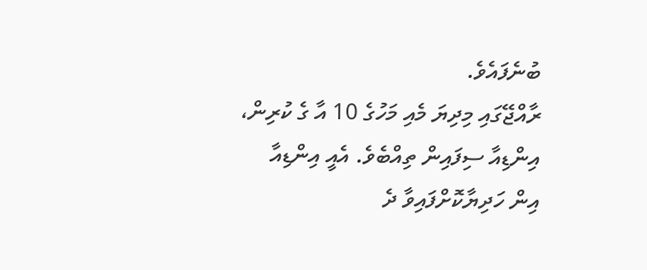ބުނެފައެވެ.
ރާއްޖޭގައި މިދިޔަ މެއި މަހުގެ 10 އާ ގެ ކުރިން، އިންޑިއާ ސިފައިން ތިއްބެވެ. އެއީ އިންޑިއާ އިން ހަދިޔާކޮށްފައިވާ ދެ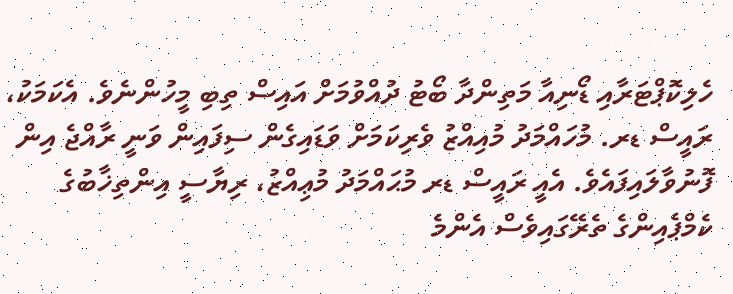ހެލިކޮޕްޓަރާއި ޑޯނިއާ މަތިންދާ ބޯޓު ދުއްވުމަށް އައިސް ތިބި މީހުންނެވެ. އެކަމަކު، ރައީސް ޑރ. މުހައްމަދު މުއިއްޒު ވެރިކަމަށް ވަޑައިގެން ސިފައިން ވަނީ ރާއްޖެ އިން ފޮނުވާލައިފައެވެ. އެއީ ރައީސް ޑރ މުޙައްމަދު މުޢިއްޒު، ރިޔާސީ އިންތިޚާބުގެ ކެމްޕެއިންގެ ތެރޭގައިވެސް އެންމެ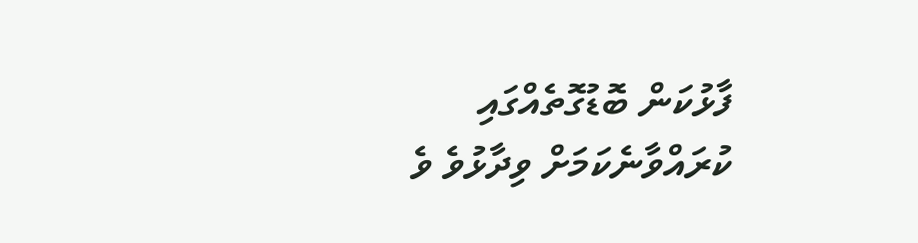ފާޅުކަން ބޮޑުގޮތެއްގައި ކުރައްވާނެކަމަށް ވިދާޅުވެ ވެ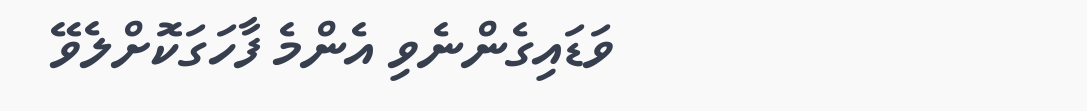ވަޑައިގެންނެވި އެންމެ ފާހަގަކޮށްލެވޭ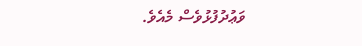ވަޢުދުފުޅުވެސް މެއެވެ.